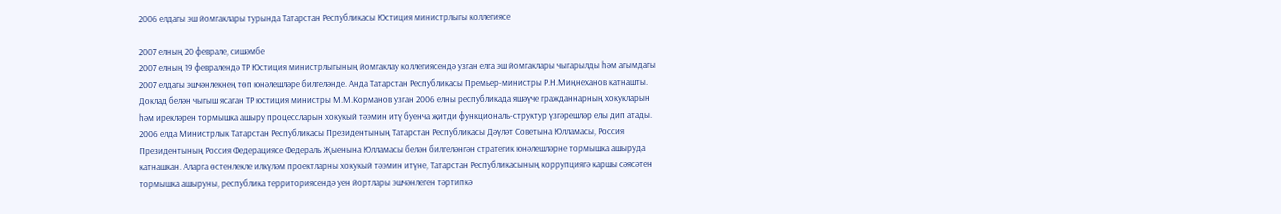2006 елдагы эш йомгаклары турында Татарстан Республикасы Юстиция министрлыгы коллегиясе

2007 елның 20 феврале, сишәмбе
2007 елның 19 февралендә ТР Юстиция министрлыгының йомгаклау коллегиясендә узган елга эш йомгаклары чыгарылды һәм агымдагы 2007 елдагы эшчәнлекнең төп юнәлешләре билгеләнде. Анда Татарстан Республикасы Премьер-министры Р.Н.Миңнеханов катнашты. Доклад белән чыгыш ясаган ТР юстиция министры М.М.Корманов узган 2006 елны республикада яшәүче гражданнарның хокукларын һәм ирекләрен тормышка ашыру процессларын хокукый тәэмин итү буенча җитди функциональ-структур үзгәрешләр елы дип атады.
2006 елда Министрлык Татарстан Республикасы Президентының Татарстан Республикасы Дәүләт Советына Юлламасы, Россия Президентының Россия Федерациясе Федераль Җыенына Юлламасы белән билгеләнгән стратегик юнәлешләрне тормышка ашыруда катнашкан. Аларга өстенлекле илкүләм проектларны хокукый тәэмин итүне, Татарстан Республикасының коррупциягә каршы сәясәтен тормышка ашыруны, республика территориясендә уен йортлары эшчәнлеген тәртипкә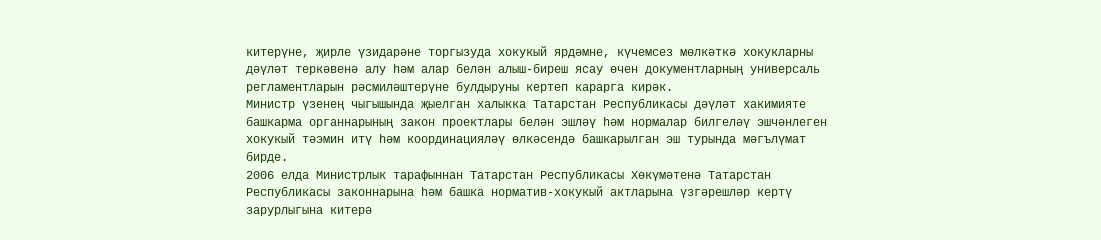китерүне, җирле үзидарәне торгызуда хокукый ярдәмне, күчемсез мөлкәткә хокукларны дәүләт теркәвенә алу һәм алар белән алыш-биреш ясау өчен документларның универсаль регламентларын рәсмиләштерүне булдыруны кертеп карарга кирәк.
Министр үзенең чыгышында җыелган халыкка Татарстан Республикасы дәүләт хакимияте башкарма органнарының закон проектлары белән эшләү һәм нормалар билгеләү эшчәнлеген хокукый тәэмин итү һәм координацияләү өлкәсендә башкарылган эш турында мәгълүмат бирде.
2006 елда Министрлык тарафыннан Татарстан Республикасы Хөкүмәтенә Татарстан Республикасы законнарына һәм башка норматив-хокукый актларына үзгәрешләр кертү зарурлыгына китерә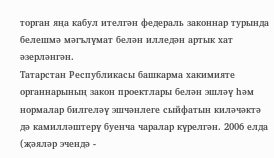торган яңа кабул ителгән федераль законнар турында белешмә мәгълүмат белән илледән артык хат әзерләнгән.
Татарстан Республикасы башкарма хакимияте органнарының закон проектлары белән эшләү һәм нормалар билгеләү эшчәнлеге сыйфатын киләчәктә дә камилләштерү буенча чаралар күрелгән. 2006 елда (җәяләр эчендә -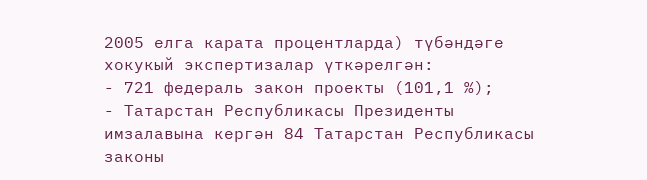2005 елга карата процентларда) түбәндәге хокукый экспертизалар үткәрелгән:
- 721 федераль закон проекты (101,1 %);
- Татарстан Республикасы Президенты имзалавына кергән 84 Татарстан Республикасы законы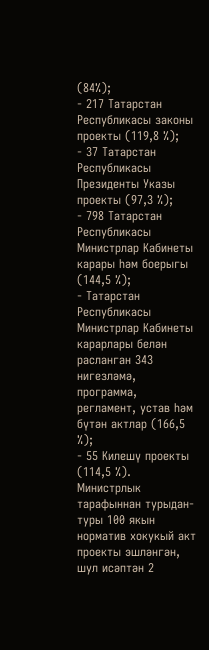(84%);
- 217 Татарстан Республикасы законы проекты (119,8 %);
- 37 Татарстан Республикасы Президенты Указы проекты (97,3 %);
- 798 Татарстан Республикасы Министрлар Кабинеты карары һәм боерыгы (144,5 %);
- Татарстан Республикасы Министрлар Кабинеты карарлары белән расланган 343 нигезләмә, программа, регламент, устав һәм бүтән актлар (166,5 %);
- 55 Килешү проекты (114,5 %).
Министрлык тарафыннан турыдан-туры 100 якын норматив хокукый акт проекты эшләнгән, шул исәптән 2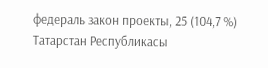федераль закон проекты, 25 (104,7 %) Татарстан Республикасы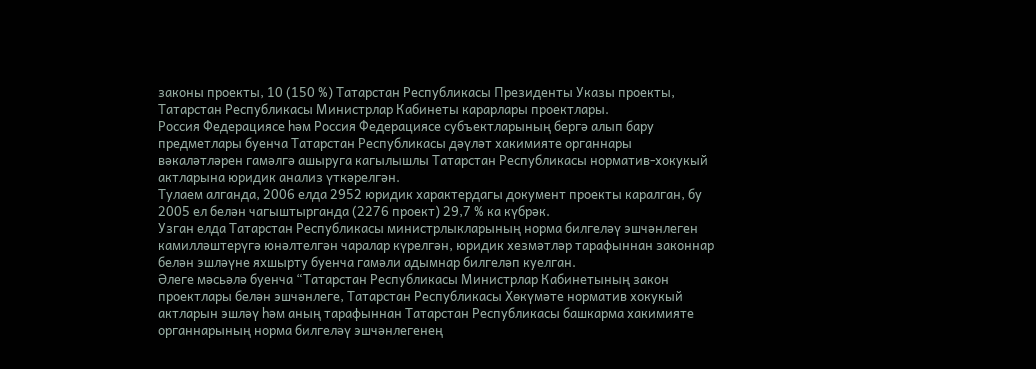законы проекты, 10 (150 %) Татарстан Республикасы Президенты Указы проекты, Татарстан Республикасы Министрлар Кабинеты карарлары проектлары.
Россия Федерациясе һәм Россия Федерациясе субъектларының бергә алып бару предметлары буенча Татарстан Республикасы дәүләт хакимияте органнары вәкаләтләрен гамәлгә ашыруга кагылышлы Татарстан Республикасы норматив-хокукый актларына юридик анализ үткәрелгән.
Тулаем алганда, 2006 елда 2952 юридик характердагы документ проекты каралган, бу 2005 ел белән чагыштырганда (2276 проект) 29,7 % ка күбрәк.
Узган елда Татарстан Республикасы министрлыкларының норма билгеләү эшчәнлеген камилләштерүгә юнәлтелгән чаралар күрелгән, юридик хезмәтләр тарафыннан законнар белән эшләүне яхшырту буенча гамәли адымнар билгеләп куелган.
Әлеге мәсьәлә буенча “Татарстан Республикасы Министрлар Кабинетының закон проектлары белән эшчәнлеге, Татарстан Республикасы Хөкүмәте норматив хокукый актларын эшләү һәм аның тарафыннан Татарстан Республикасы башкарма хакимияте органнарының норма билгеләү эшчәнлегенең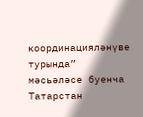координацияләнүве турында” мәсьәләсе буенча Татарстан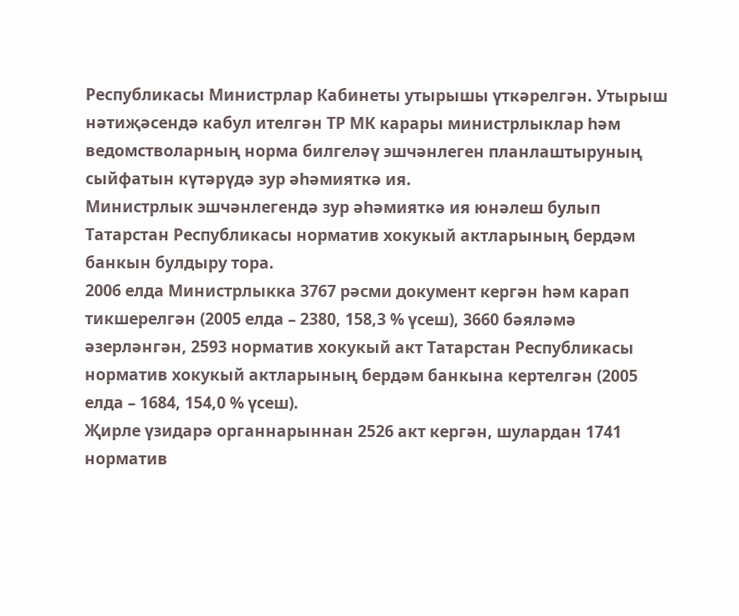Республикасы Министрлар Кабинеты утырышы үткәрелгән. Утырыш нәтиҗәсендә кабул ителгән ТР МК карары министрлыклар һәм ведомстволарның норма билгеләү эшчәнлеген планлаштыруның сыйфатын күтәрүдә зур әһәмияткә ия.
Министрлык эшчәнлегендә зур әһәмияткә ия юнәлеш булып Татарстан Республикасы норматив хокукый актларының бердәм банкын булдыру тора.
2006 елда Министрлыкка 3767 рәсми документ кергән һәм карап тикшерелгән (2005 елда – 2380, 158,3 % үсеш), 3660 бәяләмә әзерләнгән, 2593 норматив хокукый акт Татарстан Республикасы норматив хокукый актларының бердәм банкына кертелгән (2005 елда – 1684, 154,0 % үсеш).
Җирле үзидарә органнарыннан 2526 акт кергән, шулардан 1741 норматив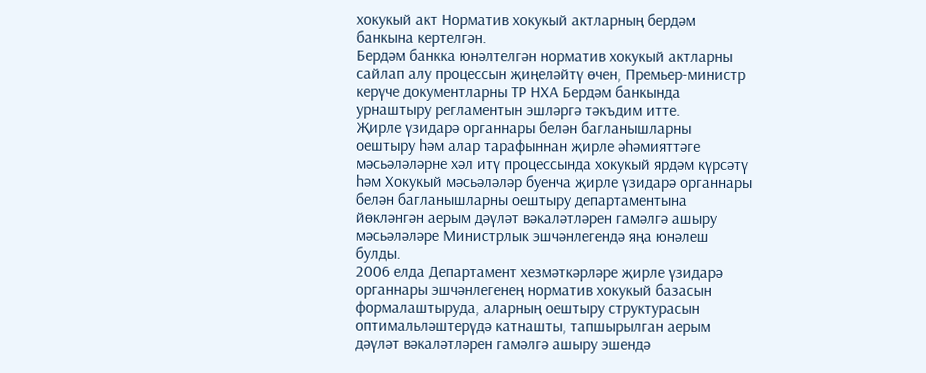хокукый акт Норматив хокукый актларның бердәм банкына кертелгән.
Бердәм банкка юнәлтелгән норматив хокукый актларны сайлап алу процессын җиңеләйтү өчен, Премьер-министр керүче документларны ТР НХА Бердәм банкында урнаштыру регламентын эшләргә тәкъдим итте.
Җирле үзидарә органнары белән багланышларны оештыру һәм алар тарафыннан җирле әһәмияттәге мәсьәләләрне хәл итү процессында хокукый ярдәм күрсәтү һәм Хокукый мәсьәләләр буенча җирле үзидарә органнары белән багланышларны оештыру департаментына йөкләнгән аерым дәүләт вәкаләтләрен гамәлгә ашыру мәсьәләләре Министрлык эшчәнлегендә яңа юнәлеш булды.
2006 елда Департамент хезмәткәрләре җирле үзидарә органнары эшчәнлегенең норматив хокукый базасын формалаштыруда, аларның оештыру структурасын оптимальләштерүдә катнашты, тапшырылган аерым дәүләт вәкаләтләрен гамәлгә ашыру эшендә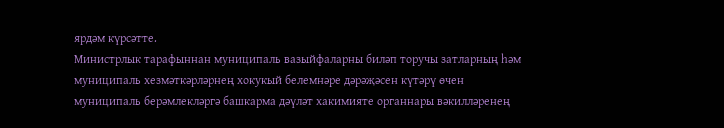ярдәм күрсәтте.
Министрлык тарафыннан муниципаль вазыйфаларны биләп торучы затларның һәм муниципаль хезмәткәрләрнең хокукый белемнәре дәрәҗәсен күтәрү өчен муниципаль берәмлекләргә башкарма дәүләт хакимияте органнары вәкилләренең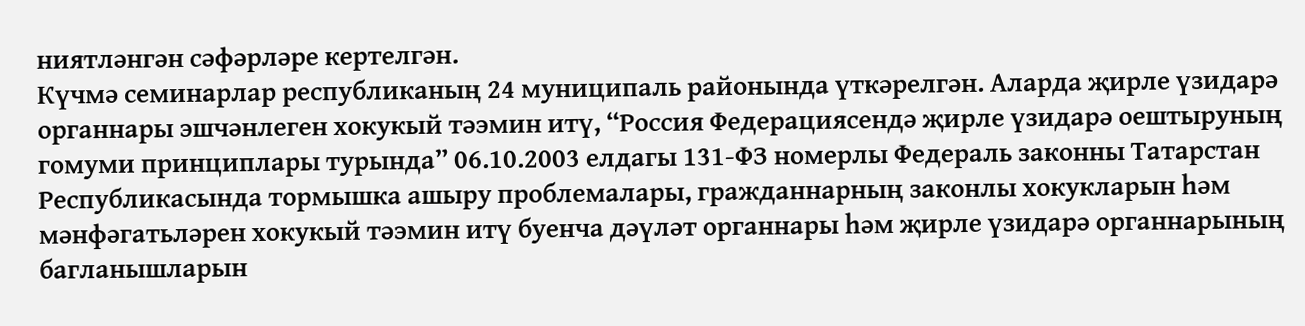ниятләнгән сәфәрләре кертелгән.
Күчмә семинарлар республиканың 24 муниципаль районында үткәрелгән. Аларда җирле үзидарә органнары эшчәнлеген хокукый тәэмин итү, “Россия Федерациясендә җирле үзидарә оештыруның гомуми принциплары турында” 06.10.2003 елдагы 131-ФЗ номерлы Федераль законны Татарстан Республикасында тормышка ашыру проблемалары, гражданнарның законлы хокукларын һәм мәнфәгатьләрен хокукый тәэмин итү буенча дәүләт органнары һәм җирле үзидарә органнарының багланышларын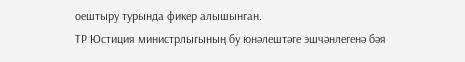оештыру турында фикер алышынган.
ТР Юстиция министрлыгының бу юнәлештәге эшчәнлегенә бәя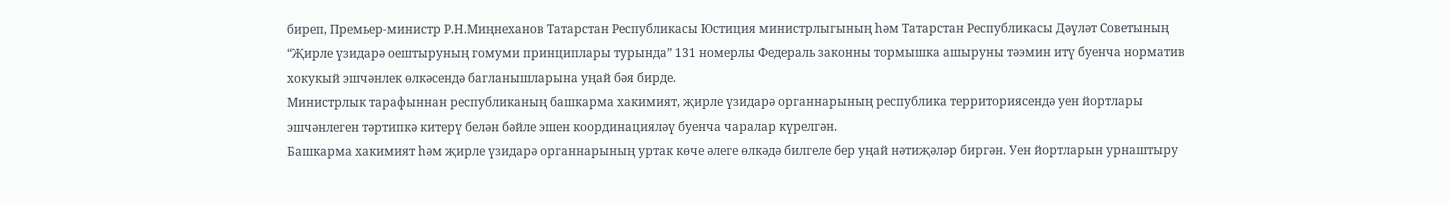биреп, Премьер-министр Р.Н.Миңнеханов Татарстан Республикасы Юстиция министрлыгының һәм Татарстан Республикасы Дәүләт Советының “Җирле үзидарә оештыруның гомуми принциплары турында” 131 номерлы Федераль законны тормышка ашыруны тәэмин итү буенча норматив хокукый эшчәнлек өлкәсендә багланышларына уңай бәя бирде.
Министрлык тарафыннан республиканың башкарма хакимият, җирле үзидарә органнарының республика территориясендә уен йортлары эшчәнлеген тәртипкә китерү белән бәйле эшен координацияләү буенча чаралар күрелгән.
Башкарма хакимият һәм җирле үзидарә органнарының уртак көче әлеге өлкәдә билгеле бер уңай нәтиҗәләр биргән. Уен йортларын урнаштыру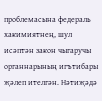проблемасына федераль хакимиятнең, шул исәптән закон чыгаручы органнарының игътибары җәлеп ителгән. Нәтиҗәдә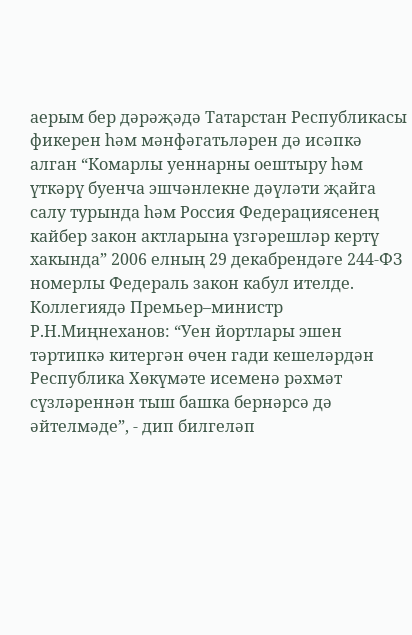аерым бер дәрәҗәдә Татарстан Республикасы фикерен һәм мәнфәгатьләрен дә исәпкә алган “Комарлы уеннарны оештыру һәм үткәрү буенча эшчәнлекне дәүләти җайга салу турында һәм Россия Федерациясенең кайбер закон актларына үзгәрешләр кертү хакында” 2006 елның 29 декабрендәге 244-ФЗ номерлы Федераль закон кабул ителде.
Коллегиядә Премьер–министр Р.Н.Миңнеханов: “Уен йортлары эшен тәртипкә китергән өчен гади кешеләрдән Республика Хөкүмәте исеменә рәхмәт сүзләреннән тыш башка бернәрсә дә әйтелмәде”, - дип билгеләп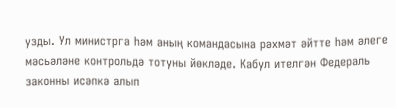узды. Ул министрга һәм аның командасына рәхмәт әйтте һәм әлеге мәсьәләне контрольдә тотуны йөкләде. Кабул ителгән Федераль законны исәпкә алып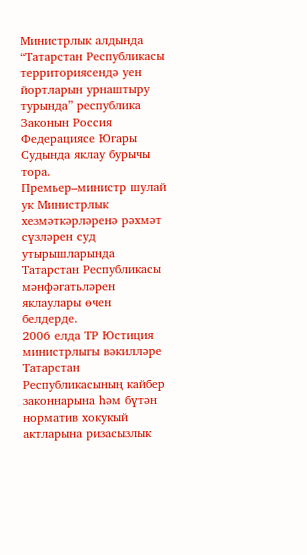Министрлык алдында “Татарстан Республикасы территориясендә уен йортларын урнаштыру турында” республика Законын Россия Федерациясе Югары Судында яклау бурычы тора.
Премьер–министр шулай ук Министрлык хезмәткәрләренә рәхмәт сүзләрен суд утырышларында Татарстан Республикасы мәнфәгатьләрен яклаулары өчен белдерде.
2006 елда ТР Юстиция министрлыгы вәкилләре Татарстан Республикасының кайбер законнарына һәм бүтән норматив хокукый актларына ризасызлык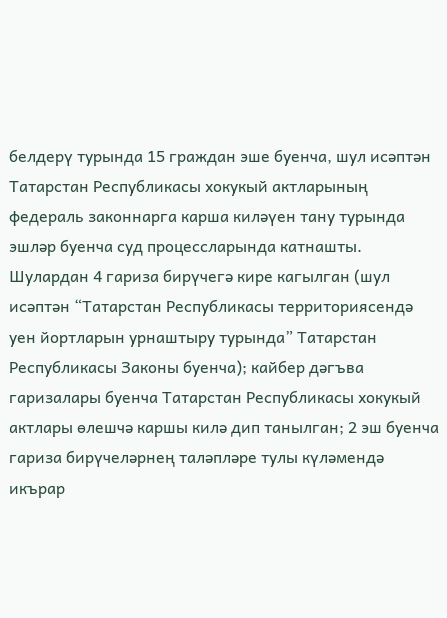белдерү турында 15 граждан эше буенча, шул исәптән Татарстан Республикасы хокукый актларының федераль законнарга карша киләүен тану турында эшләр буенча суд процессларында катнашты. Шулардан 4 гариза бирүчегә кире кагылган (шул исәптән “Татарстан Республикасы территориясендә уен йортларын урнаштыру турында” Татарстан Республикасы Законы буенча); кайбер дәгъва гаризалары буенча Татарстан Республикасы хокукый актлары өлешчә каршы килә дип танылган; 2 эш буенча гариза бирүчеләрнең таләпләре тулы күләмендә икърар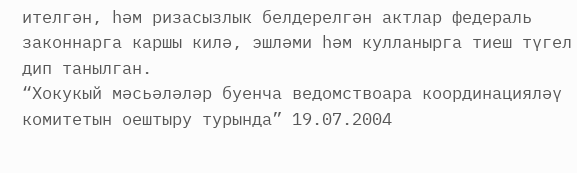ителгән, һәм ризасызлык белдерелгән актлар федераль законнарга каршы килә, эшләми һәм кулланырга тиеш түгел дип танылган.
“Хокукый мәсьәләләр буенча ведомствоара координацияләү комитетын оештыру турында” 19.07.2004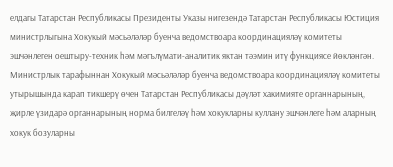елдагы Татарстан Республикасы Президенты Указы нигезендә Татарстан Республикасы Юстиция министрлыгына Хокукый мәсьәләләр буенча ведомствоара координацияләү комитеты эшчәнлеген оештыру-техник һәм мәгълүмати-аналитик яктан тәэмин итү функциясе йөкләнгән.
Министрлык тарафыннан Хокукый мәсьәләләр буенча ведомствоара координацияләү комитеты утырышында карап тикшерү өчен Татарстан Республикасы дәүләт хакимияте органнарының, җирле үзидарә органнарының норма билгеләү һәм хокукларны куллану эшчәнлеге һәм аларның хокук бозуларны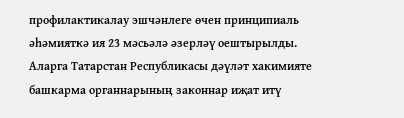профилактикалау эшчәнлеге өчен принципиаль әһәмияткә ия 23 мәсьәлә әзерләү оештырылды.
Аларга Татарстан Республикасы дәүләт хакимияте башкарма органнарының законнар иҗат итү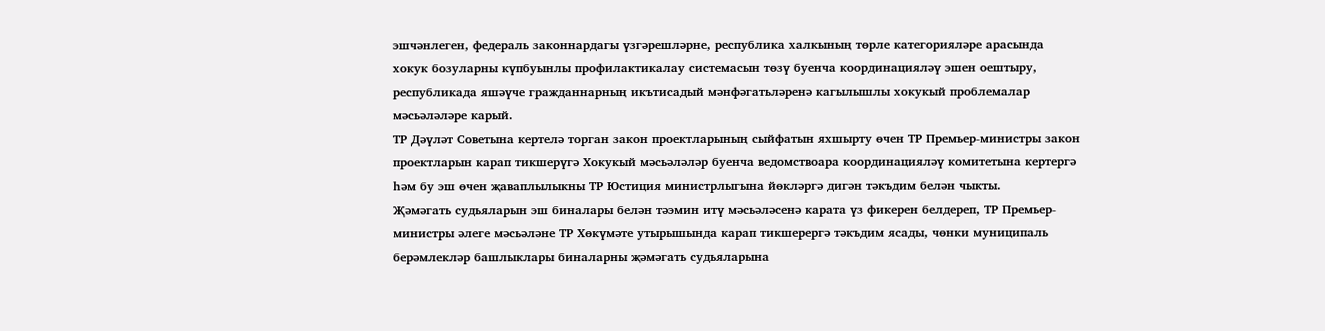эшчәнлеген, федераль законнардагы үзгәрешләрне, республика халкының төрле категорияләре арасында хокук бозуларны күпбуынлы профилактикалау системасын төзү буенча координацияләү эшен оештыру, республикада яшәүче гражданнарның икътисадый мәнфәгатьләренә кагылышлы хокукый проблемалар мәсьәләләре карый.
ТР Дәүләт Советына кертелә торган закон проектларының сыйфатын яхшырту өчен ТР Премьер-министры закон проектларын карап тикшерүгә Хокукый мәсьәләләр буенча ведомствоара координацияләү комитетына кертергә һәм бу эш өчен җаваплылыкны ТР Юстиция министрлыгына йөкләргә дигән тәкъдим белән чыкты.
Җәмәгать судьяларын эш биналары белән тәэмин итү мәсьәләсенә карата үз фикерен белдереп, ТР Премьер-министры әлеге мәсьәләне ТР Хөкүмәте утырышында карап тикшерергә тәкъдим ясады, чөнки муниципаль берәмлекләр башлыклары биналарны җәмәгать судьяларына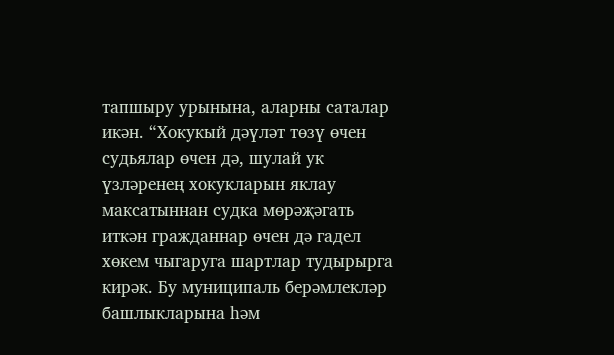тапшыру урынына, аларны саталар икән. “Хокукый дәүләт төзү өчен судьялар өчен дә, шулай ук үзләренең хокукларын яклау максатыннан судка мөрәҗәгать иткән гражданнар өчен дә гадел хөкем чыгаруга шартлар тудырырга кирәк. Бу муниципаль берәмлекләр башлыкларына һәм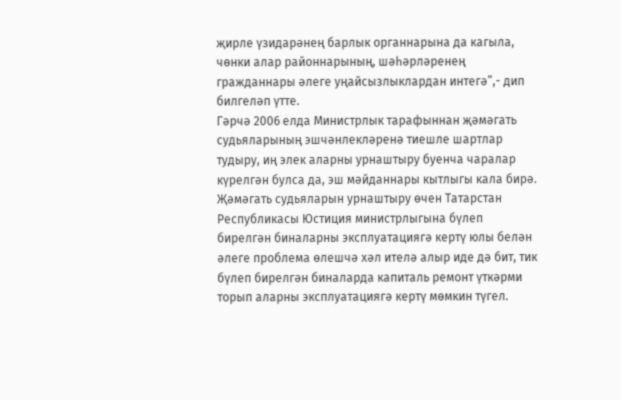җирле үзидарәнең барлык органнарына да кагыла, чөнки алар районнарының, шәһәрләренең гражданнары әлеге уңайсызлыклардан интегә”,- дип билгеләп үтте.
Гәрчә 2006 елда Министрлык тарафыннан җәмәгать судьяларының эшчәнлекләренә тиешле шартлар тудыру, иң элек аларны урнаштыру буенча чаралар күрелгән булса да, эш мәйданнары кытлыгы кала бирә.
Җәмәгать судьяларын урнаштыру өчен Татарстан Республикасы Юстиция министрлыгына бүлеп бирелгән биналарны эксплуатациягә кертү юлы белән әлеге проблема өлешчә хәл ителә алыр иде дә бит, тик бүлеп бирелгән биналарда капиталь ремонт үткәрми торып аларны эксплуатациягә кертү мөмкин түгел.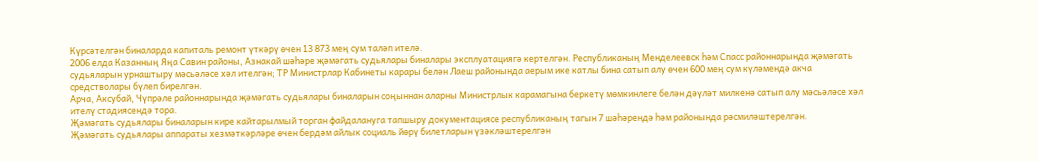Күрсәтелгән биналарда капиталь ремонт үткәрү өчен 13 873 мең сум таләп ителә.
2006 елда Казанның Яңа Савин районы, Азнакай шәһәре җәмәгать судьялары биналары эксплуатациягә кертелгән. Республиканың Менделеевск һәм Спасс районнарында җәмәгать судьяларын урнаштыру мәсьәләсе хәл ителгән; ТР Министрлар Кабинеты карары белән Лаеш районында аерым ике катлы бина сатып алу өчен 600 мең сум күләмендә акча средстволары бүлеп бирелгән.
Арча, Аксубай, Чүпрәле районнарында җәмәгать судьялары биналарын соңыннан аларны Министрлык карамагына беркетү мөмкинлеге белән дәүләт милкенә сатып алу мәсьәләсе хәл ителү стадиясендә тора.
Җәмәгать судьялары биналарын кире кайтарылмый торган файдалануга тапшыру документациясе республиканың тагын 7 шәһәрендә һәм районында рәсмиләштерелгән.
Җәмәгать судьялары аппараты хезмәткәрләре өчен бердәм айлык социаль йөрү билетларын үзәкләштерелгән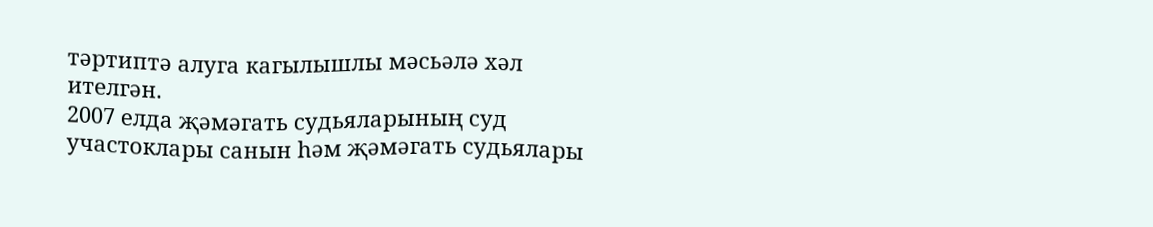тәртиптә алуга кагылышлы мәсьәлә хәл ителгән.
2007 елда җәмәгать судьяларының суд участоклары санын һәм җәмәгать судьялары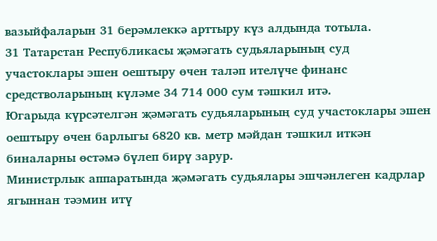вазыйфаларын 31 берәмлеккә арттыру күз алдында тотыла.
31 Татарстан Республикасы җәмәгать судьяларының суд участоклары эшен оештыру өчен таләп ителүче финанс средстволарының күләме 34 714 000 сум тәшкил итә.
Югарыда күрсәтелгән җәмәгать судьяларының суд участоклары эшен оештыру өчен барлыгы 6820 кв. метр мәйдан тәшкил иткән биналарны өстәмә бүлеп бирү зарур.
Министрлык аппаратында җәмәгать судьялары эшчәнлеген кадрлар ягыннан тәэмин итү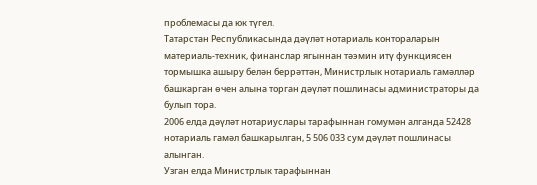проблемасы да юк түгел.
Татарстан Республикасында дәүләт нотариаль контораларын материаль-техник, финанслар ягыннан тәэмин итү функциясен тормышка ашыру белән беррәттән, Министрлык нотариаль гамәлләр башкарган өчен алына торган дәүләт пошлинасы администраторы да булып тора.
2006 елда дәүләт нотариуслары тарафыннан гомумән алганда 52428 нотариаль гамәл башкарылган, 5 506 033 сум дәүләт пошлинасы алынган.
Узган елда Министрлык тарафыннан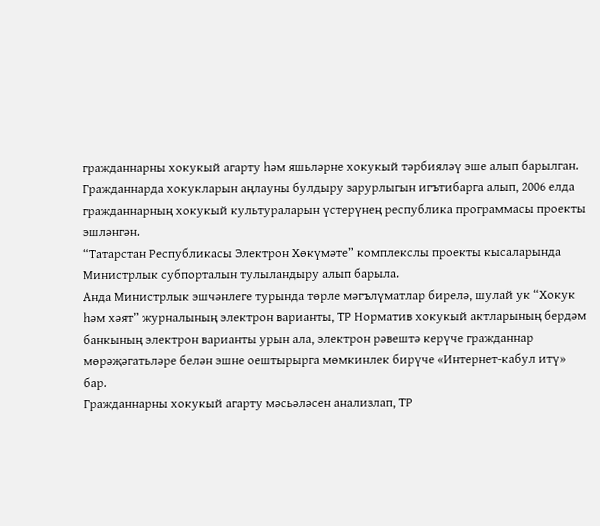гражданнарны хокукый агарту һәм яшьләрне хокукый тәрбияләү эше алып барылган.
Гражданнарда хокукларын аңлауны булдыру зарурлыгын игътибарга алып, 2006 елда гражданнарның хокукый культураларын үстерүнең республика программасы проекты эшләнгән.
“Татарстан Республикасы Электрон Хөкүмәте” комплекслы проекты кысаларында Министрлык субпорталын тулыландыру алып барыла.
Анда Министрлык эшчәнлеге турында төрле мәгълүматлар бирелә, шулай ук “Хокук һәм хәят” журналының электрон варианты, ТР Норматив хокукый актларының бердәм банкының электрон варианты урын ала, электрон рәвештә керүче гражданнар мөрәҗәгатьләре белән эшне оештырырга мөмкинлек бирүче «Интернет-кабул итү» бар.
Гражданнарны хокукый агарту мәсьәләсен анализлап, ТР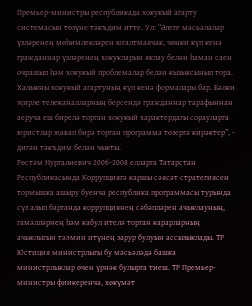Премьер-министры республикада хокукый агарту системасын төзүне тәкъдим итте. Ул: “Әлеге мәсьәләләр үзләренең мөһимлекләрен югалтмаячак, чөнки күп кенә гражданнар үзләренең хокукларын яклау белән һаман саен очрашып һәм хокукый проблемалар белән кызыксынып тора. Халыкны хокукый агартуның күп кенә формалары бар. Бәлки җирле телеканалларның берсендә гражданнар тарафыннан аеруча еш бирелә торган хокукый характердагы сорауларга юристлар җавап бирә торган программа төзергә кирәктер”, - дигән тәкъдим белән чыкты.
Рөстәм Нургалиевич 2006-2008 елларга Татарстан Республикасында Коррупциягә каршы сәясәт стратегиясен тормышка ашыру буенча республика программасы турында сүз алып барганда коррупциянең сәбәпләрен ачыклауның, гамәлләрнең һәм кабул ителә торган карарларның ачыклыгын тәэмин итүнең зарур булуын ассызыклады. ТР Юстиция министрлыгы бу мәсьәләдә башка министрлыклар өчен үрнәк булырга тиеш. ТР Премьер-министры фиикеренчә, хөкүмәт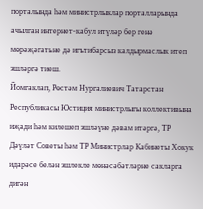порталында һәм министрлыклар порталларында ачылган интернет-кабул итүләр бер генә мөрәҗәгатьне дә игътибарсыз калдырмаслык итеп эшләргә тиеш.
Йомгаклап, Рөстәм Нургалиевич Татарстан Республикасы Юстиция министрлыгы коллективына иҗади һәм килешеп эшләүне дәвам итәргә, ТР Дәүләт Советы һәм ТР Министрлар Кабинеты Хокук идарәсе белән эшлекле мөнәсәбәтләрне сакларга дигән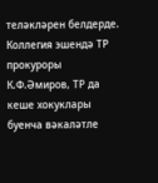теләкләрен белдерде.
Коллегия эшендә ТР прокуроры К.Ф.Әмиров, ТР да кеше хокуклары буенча вәкаләтле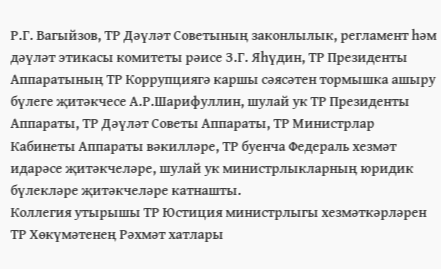Р.Г. Вагыйзов, ТР Дәүләт Советының законлылык, регламент һәм дәүләт этикасы комитеты рәисе З.Г. Яһүдин, ТР Президенты Аппаратының ТР Коррупциягә каршы сәясәтен тормышка ашыру бүлеге җитәкчесе А.Р.Шарифуллин, шулай ук ТР Президенты Аппараты, ТР Дәүләт Советы Аппараты, ТР Министрлар Кабинеты Аппараты вәкилләре, ТР буенча Федераль хезмәт идарәсе җитәкчеләре, шулай ук министрлыкларның юридик бүлекләре җитәкчеләре катнашты.
Коллегия утырышы ТР Юстиция министрлыгы хезмәткәрләрен ТР Хөкүмәтенең Рәхмәт хатлары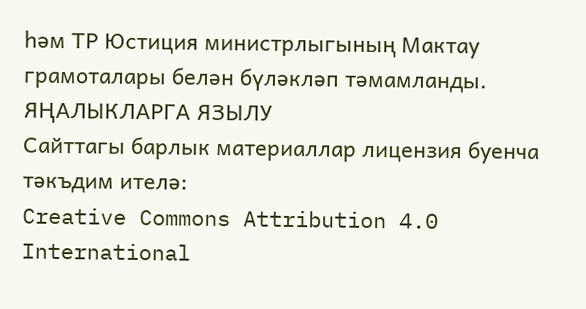һәм ТР Юстиция министрлыгының Мактау грамоталары белән бүләкләп тәмамланды.
ЯҢАЛЫКЛАРГА ЯЗЫЛУ
Сайттагы барлык материаллар лицензия буенча тәкъдим ителә:
Creative Commons Attribution 4.0 International